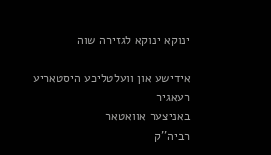ינוקא ינוקא לגזירה שוה

אידישע און וועלטליכע היסטאריע
רעאגיר
באניצער אוואטאר
רביה''ק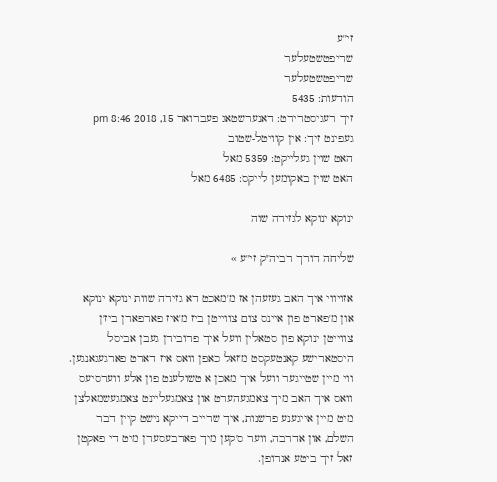זי''ע
שריפטשטעלער
שריפטשטעלער
הודעות: 5435
זיך רעגיסטרירט: דאנערשטאג פעברואר 15, 2018 8:46 pm
געפינט זיך: אין קוויטל-שטוב
האט שוין געלייקט: 5359 מאל
האט שוין באקומען לייקס: 6485 מאל

ינוקא ינוקא לגזירה שוה

שליחה דורך רביה''ק זי''ע »

אזויווי איך האב געזעהן אז מ'מאכט דא גזירה שוות ינוקא ינוקא און מ'פארט פון איינס צום צווייטן ביז מ'איז פארפארן ביז'ן צווייטן ינוקא פון סטאלין וועל איך פרובירן געבן אביסל היסטארישע קאנטעקסט מ'זאל כאפן וואס איז דארט פארגעגאנגען. ווי מיין שטייגער וועל איך מאכן א טשולענט פון אלע ווערסיעס וואס איך האב מיך צאמגעהערט און צאמגעליינט צאמגעשמאלצן מיט מיין אייגענע פרשנות, איך שרייב דייקא נישט קיין דבר השלם, און אדרבה, ווער ס'קען מיך פארבעסערן מיט די פאקטן זאל זיך ביטע אנרופן.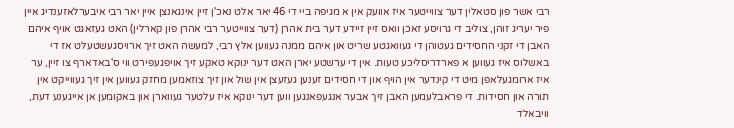רבי אשר פון סטאלין דער צווייטער איז אוועק אין א מגיפה ביי די 46 יאר אלט נאכ'ן זיין אינגאנצן איין יאר רבי איבערלאזענדיג איין פיר יעריג זוהן, צוליב די גרויסע זאכן וואס זיין זיידע דער בית אהרן (דער צווייטער רבי אהרן פון קארלין) האט געזאגט אויף איהם האבן די זקני החסידים געטוהן די געוואגטע שריט און איהם ממנה געווען אלץ רבי, למעשה האט זיך ארויסגעשטעלט אז די באשלוס איז געווען א פארדריסליכע טעות. אין די ערשטע יארן האט דער ינוקא טאקע זיך אויפגעפירט ווי ס'באדארף צו זיין, ער איז ארומגעלאפן מיט די קינדער אין הויף און די חסידים זענען געזעצן אין שול און זיך צוזאמען מחזק געווען אין זיך געווייקט אין תורה און חסידות. די פראבלעמען האבן זיך אבער אנגעפאנגען ווען דער ינוקא איז עלטער געווארן און באקומען אן אייגענע דעת, וויבאלד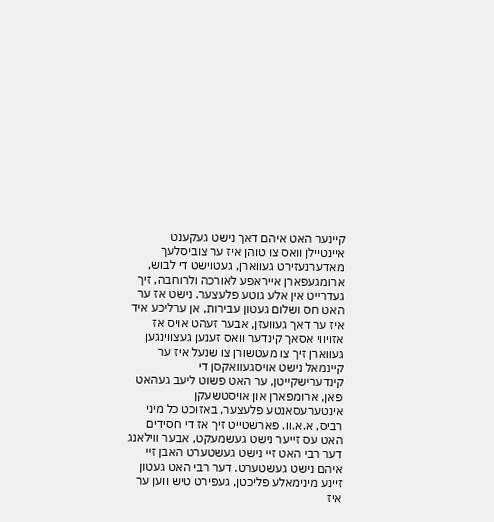קיינער האט איהם דאך נישט געקענט איינטיילן וואס צו טוהן איז ער צוביסלעך מאדערנעזירט געווארן, געטוישט די לבוש, ארומגעפארן אייראפע לאורכה ולרוחבה, זיך געדרייט אין אלע גוטע פלעצער. נישט אז ער האט חס ושלום געטון עבירות, אן ערליכע איד איז ער דאך געוועזן, אבער זעהט אויס אז אזויווי אסאך קינדער וואס זענען געצווינגען געווארן זיך צו מעטשורן צו שנעל איז ער קיינמאל נישט אויסגעוואקסן די קינדערישקייטן, ער האט פשוט ליעב געהאט פאן, ארומפארן און אויסטשעקן אינטערעסאנטע פלעצער, באזוכט כל מיני רביס, א.א.וו. פארשטייט זיך אז די חסידים האט עס זייער נישט געשמעקט, אבער ווילאנג דער רבי האט זיי נישט געשטערט האבן זיי איהם נישט געשטערט. דער רבי האט געטון זיינע מינימאלע פליכטן, געפירט טיש ווען ער איז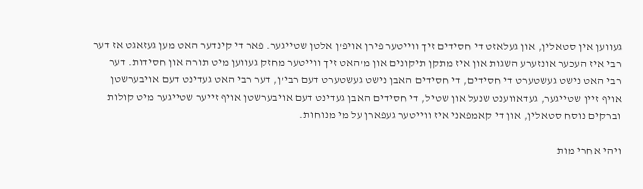געווען אין סטאלין, און געלאזט די חסידים זיך ווייטער פירן אויפ'ן אלטן שטייגער. פאר די קינדער האט מען געזאגט אז דער רבי איז העכער אונזערע השגות און איז מתקן תיקונים און מ'האט זיך ווייטער מחזק געווען מיט תורה און חסידות. דער רבי האט נישט געשטערט די חסידים, די חסידים האבן נישט געשטערט דעם רבי'ן, דער רבי האט געדינט דעם אויבערשטן אויף זיין שטייגער, געדאווענט שנעל און שטיל, די חסידים האבן געדינט דעם אויבערשטן אויף זייער שטייגער מיט קולות וברקים נוסח סטאלין, און די קאמפאני איז ווייטער געפארן על מי מנוחות.

ויהי אחרי מות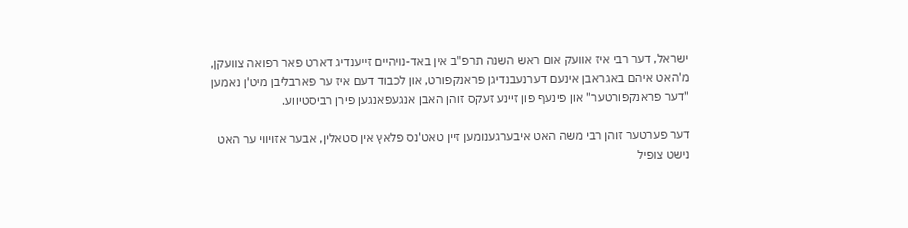ישראל, דער רבי איז אוועק אום ראש השנה תרפ"ב אין באד-נויהיים זייענדיג דארט פאר רפואה צוועקן, מ'האט איהם באגראבן אינעם דערנעבנדיגן פראנקפורט, און לכבוד דעם איז ער פארבליבן מיט'ן נאמען "דער פראנקפורטער" און פינעף פון זיינע זעקס זוהן האבן אנגעפאנגען פירן רביסטיווע.

דער פערטער זוהן רבי משה האט איבערגענומען זיין טאט'נס פלאץ אין סטאלין, אבער אזויווי ער האט נישט צופיל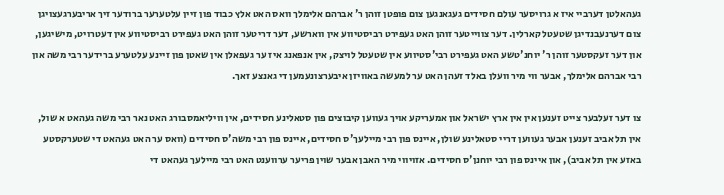געהאלטן דערביי איז א גרויסער עולם חסידים געגאנגען צום פופטן זוהן ר' אברהם אלימלך וואס האט אלץ כבוד פון זיין עלטערער ברודער זיך אריבערגעצויגן צום דערנעבנדיגן שטעטל קארלין. דער צווייטער זוהן האט געפירט רביסטיווע אין ווארשע, דער דריטער זוהן האט געפירט רביסטיווע אין דעטרויט, מישיגען, און דער זעקסטער זוהן ר' יוחנ'טשע האט געפירט רבי'סטיווע אין שטעטל לויצק, אין אנפאנג איז ער געפאלן אין שאטן פון זיינע עלטערע ברידער רבי משה און רבי אברהם אלימלך, אבער ווי מיר וועלן באלד זעהן האט ער למעשה באוויזן איבערצונעמען די גאנצע זאך.

צו דער זעלבער צייט זענען אין אין ארץ ישראל און אמעריקע אויך געווען קיבוצים פון סטאלינע חסידים, אין וויליאמסבורג האט נאר רבי משה געהאט א שול, אין תל אביב זענען אבער געווען דריי סטאלינע שולן, איינס פון רבי מיילעך'ס חסידים, איינס פון רבי משה'ס חסידים (וואס ער האט געהאט די שטערקסטע באזע אין תל אביב), און איינס פון רבי יוחנן'ס חסידים. אזויווי מיר האבן אבער שוין פריער ערווענט האט רבי מיילעך געהאט די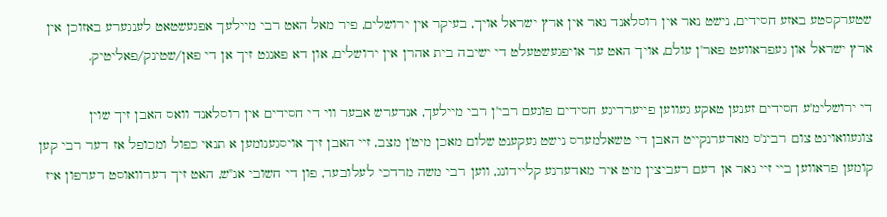שטערקסטע באזע חסידים, נישט נאר אין רוסלאנד נאר אין ארץ ישראל אויך, בעיקר אין ירושלים, פיר מאל האט רבי מיילעך אפגעשטאט לענגערע באזוכן אין ארץ ישראל און געפראוועט פאר'ן עולם, אויך האט ער אויפגעשטעלט די ישיבה בית אהרן אין ירושלים, און דא פאנגט זיך אן די פאן/שטינק/פאליטיק.

די ירושלימ'ע חסידים זענען טאקע געווען פייערדיגע חסידים פונעם רבי'ן רבי מיילעך, אנדערש אבער ווי די חסידים אין רוסלאנד וואס האבן זיך שוין צוגעוואוינט צום רבינ'ס מאדערנקייט האבן די טשאלמערס נישט געקענט שלום מאכן מיט'ן מצב, זיי האבן זיך אויסגענומען א תנאי כפול ומכופל אז דער רבי קען קומען פראווען ביי זיי נאר אן דעם רעביצין מיט איר מאדערנע קליידונג, ווען רבי משה מרדכי לעלובער, פון די חשובי אנ"ש, האט זיך דערוואוסט דערפון איז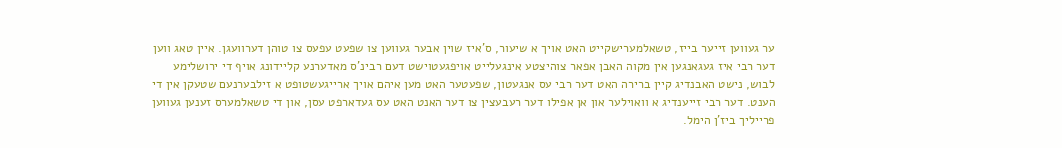ער געווען זייער בייז, טשאלמערישקייט האט אויך א שיעור, ס'איז שוין אבער געווען צו שפעט עפעס צו טוהן דערוועגן. איין טאג ווען דער רבי איז געגאנגען אין מקוה האבן אפאר צוהיצטע אינגעלייט אויפגעטוישט דעם רבינ'ס מאדערנע קליידונג אויף די ירושלימע לבוש, נישט האבנדיג קיין ברירה האט דער רבי עס אנגעטון, שפעטער האט מען איהם אויך ארייגעשטופט א זילבערנעם שטעקן אין די הענט. דער רבי זייענדיג א וואוילער און אן אפילו דער רעבעצין צו דער האנט האט עס געדארפט עסן, און די טשאלמערס זענען געווען פרייליך ביז'ן הימל.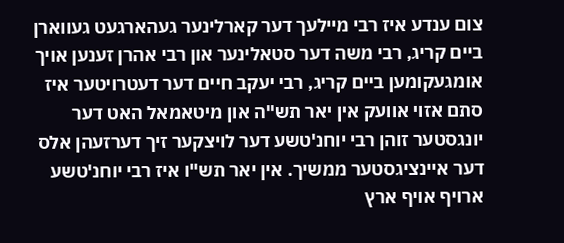צום ענדע איז רבי מיילעך דער קארלינער געהארגעט געווארן ביים קריג, רבי משה דער סטאלינער און רבי אהרן זענען אויך אומגעקומען ביים קריג, רבי יעקב חיים דער דעטרויטער איז סתם אזוי אוועק אין יאר תש"ה און מיטאמאל האט דער יונגסטער זוהן רבי יוחנ'טשע דער לויצקער זיך דערזעהן אלס דער איינציגסטער ממשיך. אין יאר תש"ו איז רבי יוחנ'טשע ארויף אויף ארץ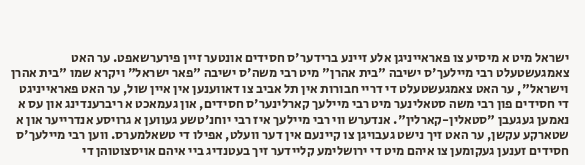ישראל מיט א מיסיע צו פאראייניגן אלע זיינע ברידער'ס חסידים אונטער זיין פירערשאפט. ער האט צאמגעשטעלט רבי מיילעך'ס ישיבה "בית אהרן" מיט רבי משה'ס ישיבה "פאר ישראל" ויקרא שמו "בית אהרן וישראל", ער האט צאמגעשטעלט די דריי חבורות אין תל אביב צו דאווענען אין איין שול, ער האט פאראייניגט די חסידים פון רבי משה סטאלינער מיט רבי מיילעך קארלינער'ס חסידים, און געמאכט א ריברענדינג און עס א נאמען געגעבן "סטאלין-קארלין". אנדערש ווי רבי מיילעך איז רבי יוחנ'טשע געווען א גרויסע אנדרייער און א שטארקע עקשן, ער האט זיך נישט געבויגן צו קיינעם אין דער וועלט, אפילו די טשאלמערס. ווען רבי מיילעך'ס חסידים זענען געקומען צו איהם מיט די ירושלימע קליידער זיך בעטנדיג ביי איהם אויסצוטוהן די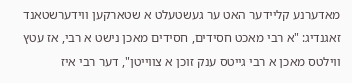מאדערנע קליידער האט ער געשטעלט א שטארקען ווידערשטאנד זאגנדיג: "א רבי מאכט חסידים, חסידים מאכן נישט א רבי, אז עטץ ווילטס מאכן א רבי גייטס ענק זוכן א צווייטן", דער רבי איז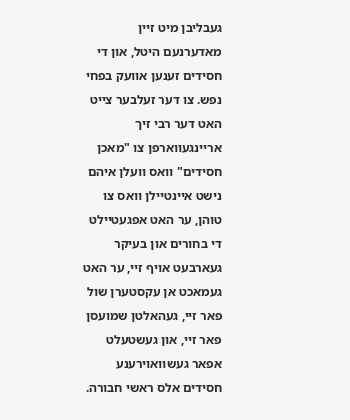געבליבן מיט זיין מאדערנעם היטל, און די חסידים זענען אוועק בפחי נפש. צו דער זעלבער צייט האט דער רבי זיך אריינגעווארפן צו "מאכן חסידים" וואס וועלן איהם נישט איינטיילן וואס צו טוהן, ער האט אפגעטיילט די בחורים און בעיקר געארבעט אויף זיי, ער האט געמאכט אן עקסטערן שול פאר זיי, געהאלטן שמועסן פאר זיי, און געשטעלט אפאר געשוואוירענע חסידים אלס ראשי חבורה.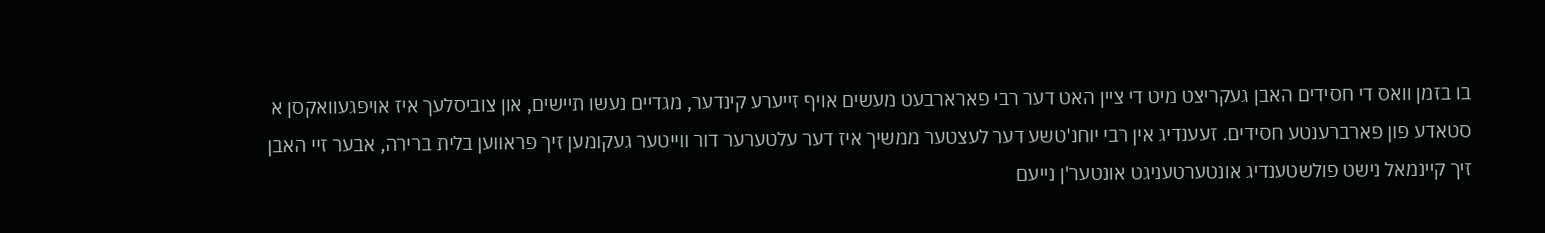בו בזמן וואס די חסידים האבן געקריצט מיט די ציין האט דער רבי פארארבעט מעשים אויף זייערע קינדער, מגדיים נעשו תיישים, און צוביסלעך איז אויפגעוואקסן א סטאדע פון פארברענטע חסידים. זעענדיג אין רבי יוחנ'טשע דער לעצטער ממשיך איז דער עלטערער דור ווייטער געקומען זיך פראווען בלית ברירה, אבער זיי האבן זיך קיינמאל נישט פולשטענדיג אונטערטעניגט אונטער'ן נייעם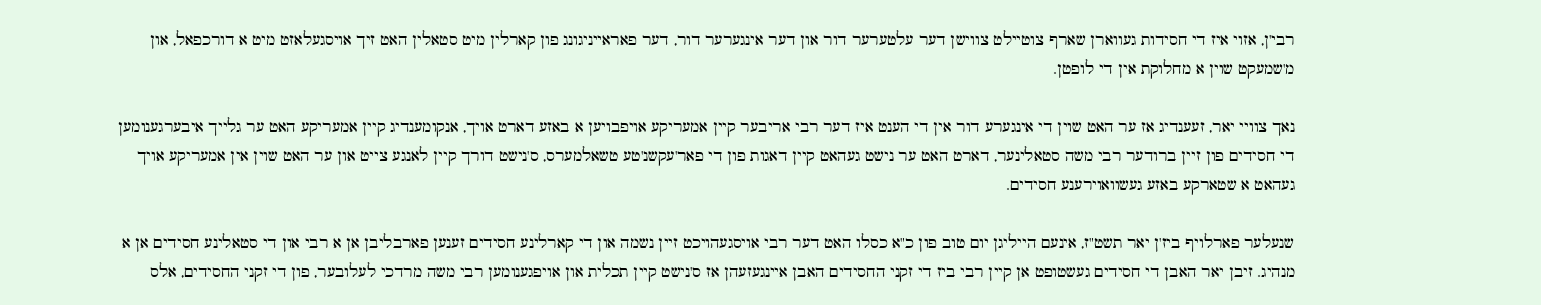רבי'ן, אזוי איז די חסידות געווארן שארף צוטיילט צווישן דער עלטערער דור און דער אינגערער דור, דער פאראייניגונג פון קארלין מיט סטאלין האט זיך אויסגעלאזט מיט א דורכפאל, און מ'שמעקט שוין א מחלוקת אין די לופטן.

נאך צוויי יאר, זעענדיג אז ער האט שוין די אינגערע דור אין די הענט איז דער רבי אריבער קיין אמעריקע אויפבויען א באזע דארט אויך, אנקומענדיג קיין אמעריקע האט ער גלייך איבערגענומען די חסידים פון זיין ברודער רבי משה סטאלינער, דארט האט ער נישט געהאט קיין דאגות פון די פאר'עקשנ'טע טשאלמערס, ס'נישט דורך קיין לאנגע צייט און ער האט שוין אין אמעריקע אויך געהאט א שטארקע באזע געשוואוירענע חסידים.

שנעלער פארלויף ביז'ן יאר תשט"ז, אינעם הייליגן יום טוב פון כ"א כסלו האט דער רבי אויסגעהויכט זיין נשמה און די קארלינע חסידים זענען פארבליבן אן א רבי און די סטאלינע חסידים אן א מנהיג. זיבן יאר האבן די חסידים געשטופט אן קיין רבי ביז די זקני החסידים האבן איינגעזעהן אז ס'נישט קיין תכלית און אויפגענומען רבי משה מרדכי לעלובער, פון די זקני החסידים, אלס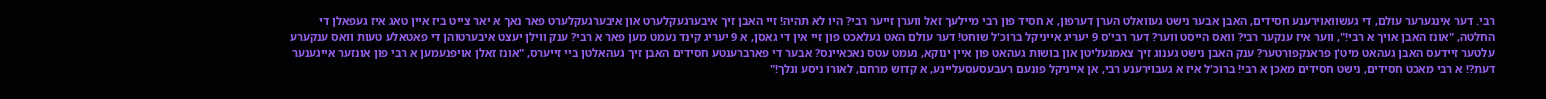רבי. דער אינגערער עולם, די געשוואוירענע חסידים, האבן אבער נישט געוואלט הערן דערפון, א חסיד פון רבי מיילעך זאל ווערן זייער רבי? היו לא תהיה! זיי האבן זיך איבערגעקלערט און איבערגעקלערט פאר נאך א יאר צייט ביז איין טאג איז געפאלן די החלטה, "אונז האבן אויך א רבי!", ווער איז ענקער רבי? וואס הייסט ווער? דער רבי'ס 9 יעריג אייניקל ברוכ'ל שוחט! דער עולם האט געלאכט פון זיי אין די גאסן, א 9 יעריג קינד נעמט מען פאר א רבי? ענק ווילן יעצט איבערטוהן די פאטאלע טעות וואס ענקערע עלטער זיידעס האבן געהאט מיט'ן פראנקפורטער? ענק האבן נישט גענוג זיך צאמגעליטן און בושות געהאט פון איין ינוקא, נעמט עטס נאכאיינס? אבער די פארברענטע חסידים האבן זיך געהאלטן ביי זייערס, "אונז זאלן אויפנעמען א רבי פון אונזער אייגענער דעת?! א רבי מאכט חסידים, נישט חסידים מאכן א רבי! ברוכ'ל איז א געבוירענע רבי, אן אייניקל פונעם רעבעסעסעליינע, א קדוש מרחם, לאורו ניסע ונלך!"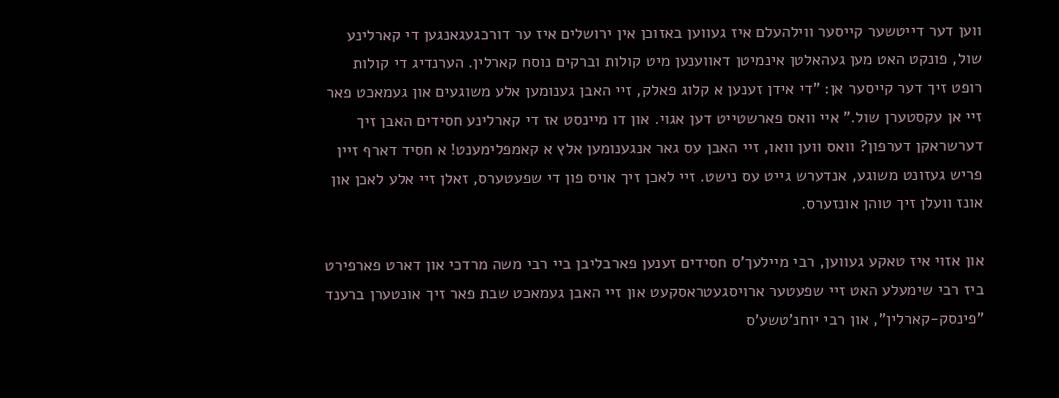ווען דער דייטשער קייסער ווילהעלם איז געווען באזוכן אין ירושלים איז ער דורכגעגאנגען די קארלינע שול, פונקט האט מען געהאלטן אינמיטן דאווענען מיט קולות וברקים נוסח קארלין. הערנדיג די קולות רופט זיך דער קייסער אן: "די אידן זענען א קלוג פאלק, זיי האבן גענומען אלע משוגעים און געמאכט פאר זיי אן עקסטערן שול." איי וואס פארשטייט דען אגוי. און דו מיינסט אז די קארלינע חסידים האבן זיך דערשראקן דערפון? וואס ווען וואו, זיי האבן עס גאר אנגענומען אלץ א קאמפלימענט! א חסיד דארף זיין פריש געזונט משוגע, אנדערש גייט עס נישט. זיי לאכן זיך אויס פון די שפעטערס, זאלן זיי אלע לאכן און אונז וועלן זיך טוהן אונזערס.

און אזוי איז טאקע געווען, רבי מיילעך'ס חסידים זענען פארבליבן ביי רבי משה מרדכי און דארט פארפירט ביז רבי שימעלע האט זיי שפעטער ארויסגעטראסקעט און זיי האבן געמאכט שבת פאר זיך אונטערן ברענד "פינסק-קארלין", און רבי יוחנ'טשע'ס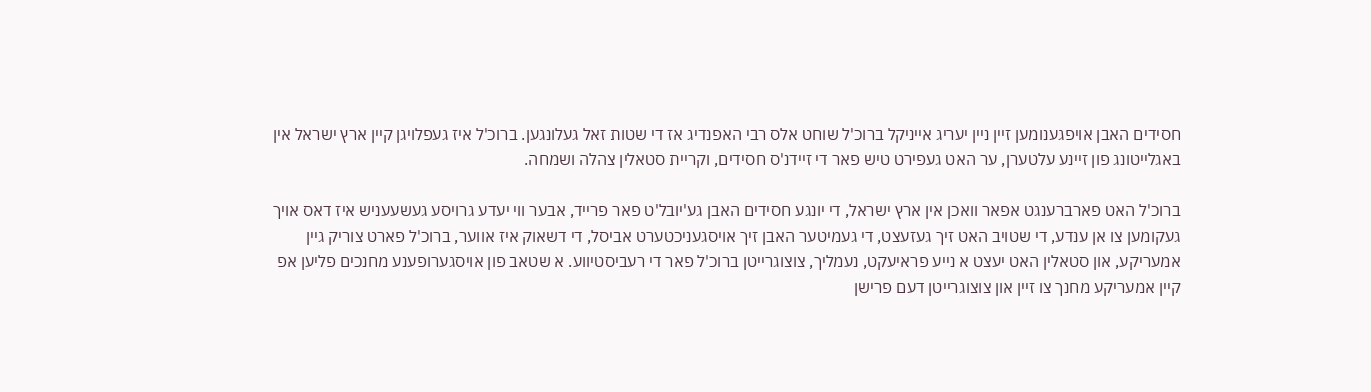חסידים האבן אויפגענומען זיין ניין יעריג אייניקל ברוכ'ל שוחט אלס רבי האפנדיג אז די שטות זאל געלונגען. ברוכ'ל איז געפלויגן קיין ארץ ישראל אין באגלייטונג פון זיינע עלטערן, ער האט געפירט טיש פאר די זיידנ'ס חסידים, וקריית סטאלין צהלה ושמחה.

ברוכ'ל האט פארברענגט אפאר וואכן אין ארץ ישראל, די יונגע חסידים האבן גע'יובל'ט פאר פרייד, אבער ווי יעדע גרויסע געשעעניש איז דאס אויך געקומען צו אן ענדע, די שטויב האט זיך געזעצט, די געמיטער האבן זיך אויסגעניכטערט אביסל, די דשאוק איז אווער, ברוכ'ל פארט צוריק גיין אמעריקע, און סטאלין האט יעצט א נייע פראיעקט, נעמליך, צוצוגרייטן ברוכ'ל פאר די רעביסטיווע. א שטאב פון אויסגערופענע מחנכים פליען אפ קיין אמעריקע מחנך צו זיין און צוצוגרייטן דעם פרישן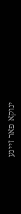ינוקא פאר זיינע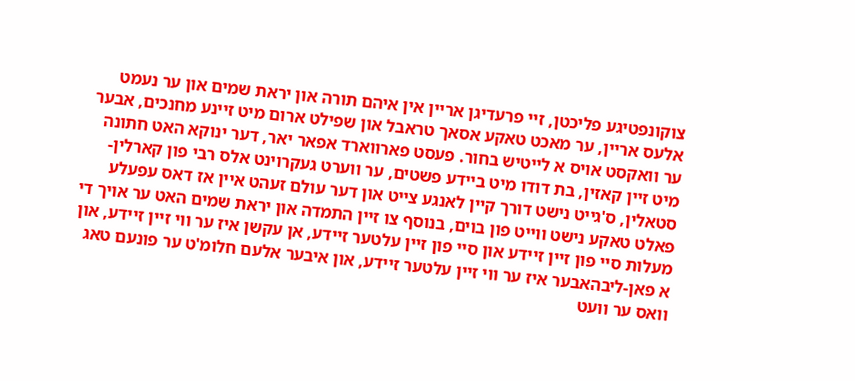צוקונפטיגע פליכטן, זיי פרעדיגן אריין אין איהם תורה און יראת שמים און ער נעמט אלעס אריין, ער מאכט טאקע אסאך טראבל און שפילט ארום מיט זיינע מחנכים, אבער ער וואקסט אויס א לייטיש בחור. פעסט פארווארד אפאר יאר, דער ינוקא האט חתונה מיט זיין קאזין, בת דודו מיט ביידע פשטים, ער ווערט געקרוינט אלס רבי פון קארלין-סטאלין, ס'גייט נישט דורך קיין לאנגע צייט און דער עולם זעהט איין אז דאס עפעלע פאלט טאקע נישט ווייט פון בוים, בנוסף צו זיין התמדה און יראת שמים האט ער אויך די מעלות סיי פון זיין זיידע און סיי פון זיין עלטער זיידע, אן עקשן איז ער ווי זיין זיידע, און א פאן-ליבהאבער איז ער ווי זיין עלטער זיידע, און איבער אלעם חלומ'ט ער פונעם טאג וואס ער וועט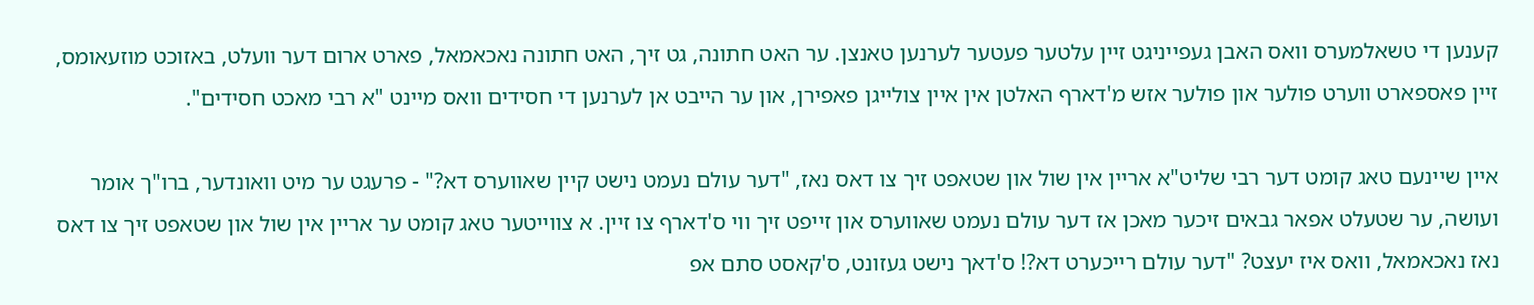קענען די טשאלמערס וואס האבן געפייניגט זיין עלטער פעטער לערנען טאנצן. ער האט חתונה, גט זיך, האט חתונה נאכאמאל, פארט ארום דער וועלט, באזוכט מוזעאומס, זיין פאספארט ווערט פולער און פולער אזש מ'דארף האלטן אין איין צולייגן פאפירן, און ער הייבט אן לערנען די חסידים וואס מיינט "א רבי מאכט חסידים".

איין שיינעם טאג קומט דער רבי שליט"א אריין אין שול און שטאפט זיך צו דאס נאז, "דער עולם נעמט נישט קיין שאווערס דא?" - פרעגט ער מיט וואונדער, ברו"ך אומר ועושה, ער שטעלט אפאר גבאים זיכער מאכן אז דער עולם נעמט שאווערס און זייפט זיך ווי ס'דארף צו זיין. א צווייטער טאג קומט ער אריין אין שול און שטאפט זיך צו דאס נאז נאכאמאל, וואס איז יעצט? "דער עולם רייכערט דא?! ס'דאך נישט געזונט, ס'קאסט סתם אפ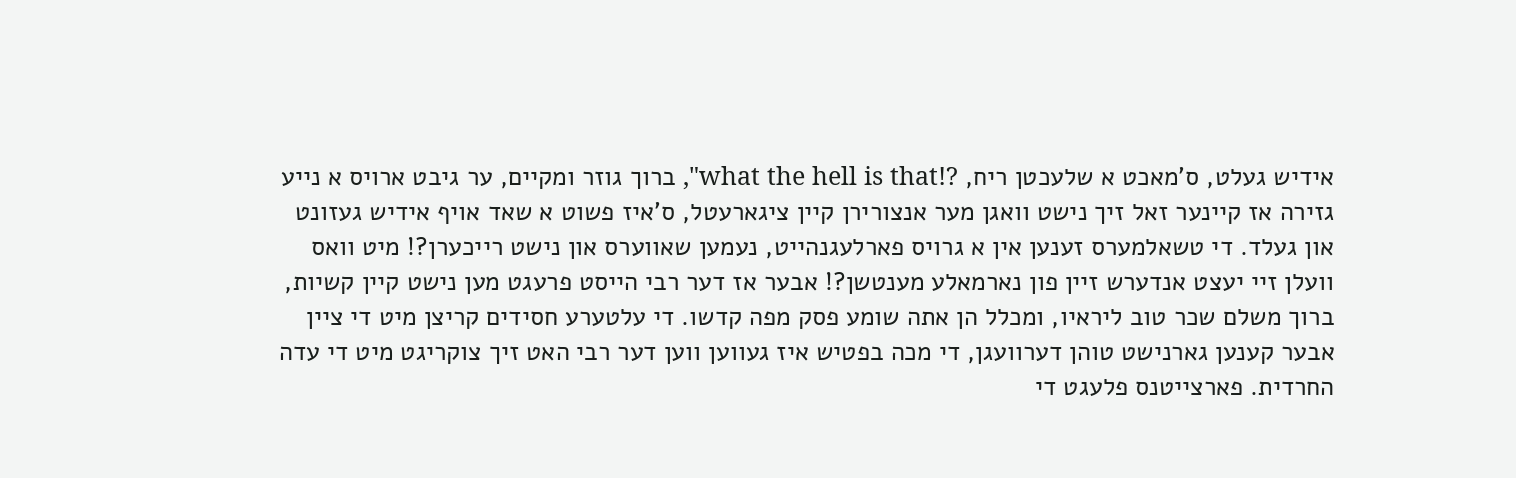אידיש געלט, ס'מאכט א שלעכטן ריח, ?!what the hell is that", ברוך גוזר ומקיים, ער גיבט ארויס א נייע גזירה אז קיינער זאל זיך נישט וואגן מער אנצורירן קיין ציגארעטל, ס'איז פשוט א שאד אויף אידיש געזונט און געלד. די טשאלמערס זענען אין א גרויס פארלעגנהייט, נעמען שאווערס און נישט רייכערן?! מיט וואס וועלן זיי יעצט אנדערש זיין פון נארמאלע מענטשן?! אבער אז דער רבי הייסט פרעגט מען נישט קיין קשיות, ברוך משלם שכר טוב ליראיו, ומכלל הן אתה שומע פסק מפה קדשו. די עלטערע חסידים קריצן מיט די ציין אבער קענען גארנישט טוהן דערוועגן, די מכה בפטיש איז געווען ווען דער רבי האט זיך צוקריגט מיט די עדה החרדית. פארצייטנס פלעגט די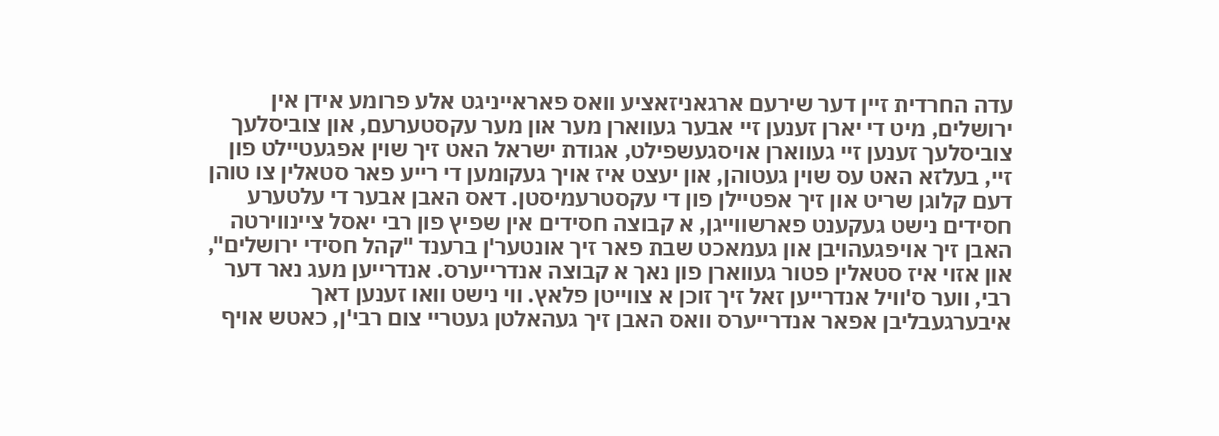עדה החרדית זיין דער שירעם ארגאניזאציע וואס פאראייניגט אלע פרומע אידן אין ירושלים, מיט די יארן זענען זיי אבער געווארן מער און מער עקסטערעם, און צוביסלעך צוביסלעך זענען זיי געווארן אויסגעשפילט, אגודת ישראל האט זיך שוין אפגעטיילט פון זיי, בעלזא האט עס שוין געטוהן, און יעצט איז אויך געקומען די רייע פאר סטאלין צו טוהן דעם קלוגן שריט און זיך אפטיילן פון די עקסטרעמיסטן. דאס האבן אבער די עלטערע חסידים נישט געקענט פארשווייגן, א קבוצה חסידים אין שפיץ פון רבי יאסל ציינווירטה האבן זיך אויפגעהויבן און געמאכט שבת פאר זיך אונטער'ן ברענד "קהל חסידי ירושלים", און אזוי איז סטאלין פטור געווארן פון נאך א קבוצה אנדרייערס. אנדרייען מעג נאר דער רבי, ווער ס'וויל אנדרייען זאל זיך זוכן א צווייטן פלאץ. ווי נישט וואו זענען דאך איבערגעבליבן אפאר אנדרייערס וואס האבן זיך געהאלטן געטריי צום רבי'ן, כאטש אויף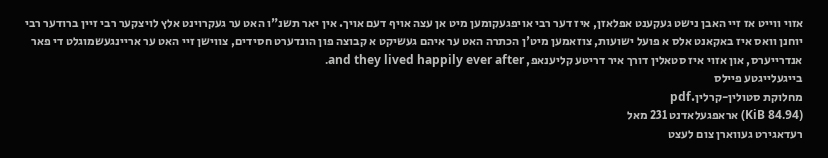אזוי ווייט אז זיי האבן נישט געקענט אפלאזן, איז דער רבי אויפגעקומען מיט אן עצה אויף דעם אויך. אין יאר תשנ"ו האט ער געקרוינט אלץ לויצקער רבי זיין ברודער רבי יוחנן וואס איז באקאנט אלס א פועל ישועות, צוזאמען מיט'ן הכתרה האט ער איהם געשיקט א קבוצה פון הונדערט חסידים, צווישן זיי האט ער אריינגעשמוגלט די פאר אנדרייערס, און אזוי איז סטאלין דורך איר דריטע קליענאפ, and they lived happily ever after.
בייגעלייגטע פיילס
מחלוקת סטולין-קרלין.pdf
(84.94 KiB) אראפגעלאדנט 231 מאל
רעדאגירט געווארן צום לעצט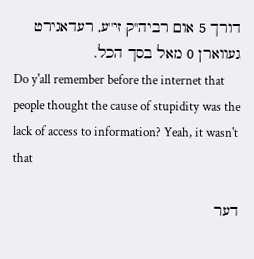דורך 5 אום רביה''ק זי''ע, רעדאגירט געווארן 0 מאל בסך הכל.
Do y'all remember before the internet that people thought the cause of stupidity was the lack of access to information? Yeah, it wasn't that

דער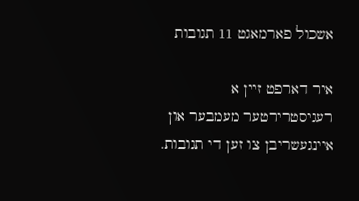אשכול פארמאגט 11 תגובות

איר דארפט זיין א רעגיסטרירטער מעמבער און איינגעשריבן צו זען די תגובות.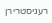רעגיסטרירן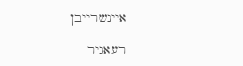איינשרייבן

רעאגיר